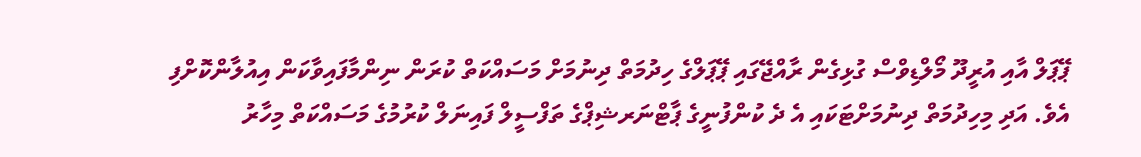ޕޭޕަލް އާއި އުރީދޫ މޯލްޑިވްސް ގުޅިގެން ރާއްޖޭގައި ޕޭޕަލްގެ ހިދުމަތް ދިނުމަށް މަސައްކަތް ކުރަން ނިންމާފައިވާކަން އިއުލާންކޮށްފި އެވެ. އަދި މިހިދުމަތް ދިނުމަށްޓަކައި އެ ދެ ކުންފުނީގެ ޕާޓްނަރޝިޕްގެ ތަފްސީލް ފައިނަލް ކުރުމުގެ މަސައްކަތް މިހާރު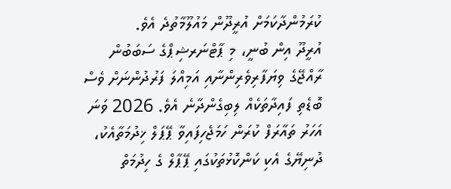ކުރަމުންދާކަމަށް އުރީދޫން މައުލޫމާތުދެ އެވެ.
އުރީދޫ އިން ބުނީ، މި ޕާޓްނަރޝިޕްގެ ސަބަބުން ރާއްޖޭގެ ވިޔަފާރިވެރިންނާއި އަމިއްލަ ފަރުދުންނަށް ވެސް ބޮޑެތި ފައިދާތަކެއް ލިބިގެންދާނެ އެވެ. 2026 ވަނަ އަހަރު ތައާރަފް ކުރަން ހަމަޖެހިފައިވާ ޕޭޕަލް ޚިދުމަތާއެކު، ދުނިޔޭގެ އެކި ކަންކޮޅުތަކުގައި ޕޭޕާލް ގެ ހިދުމަތް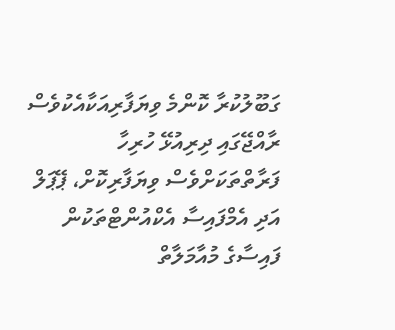ގަބޫލުކުރާ ކޮންމެ ވިޔަފާރިއަކާއެކުވެސް ރާއްޖޭގައި ދިރިއުޅޭ ހުރިހާ ފަރާތްތަކަށްވެސް ވިޔަފާރިކޮށް، ޕޭޕަލް އަދި އެމްފައިސާ އެކްއުންޓްތަކުން ފައިސާގެ މުއާމަލާތް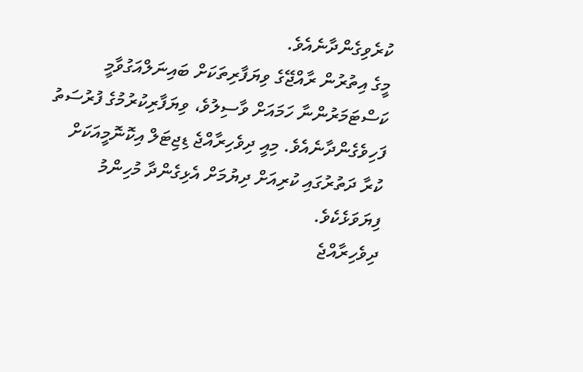ކުރެވިގެންދާނެއެވެ.
މީގެ އިތުރުން ރާއްޖޭގެ ވިޔަފާރިތަކަށް ބައިނަލްއަގުވާމީ ކަސްޓަމަރުންނާ ހަމައަށް ވާސިލުވެ، ވިޔަފާރިކުރުމުގެ ފުރުސަތު ފަހިވެގެންދާނެއެވެ. މިއީ ދިވެހިރާއްޖެ ޑިޖިޓަލް އިކޮނޮމީއަކަށް ކުރާ ދަތުރުގައި ކުރިއަށް ދިޔުމަށް އެޅިގެންދާ މުހިންމު ފިޔަވަޅެކެވެ.
ދިވެހިރާއްޖެ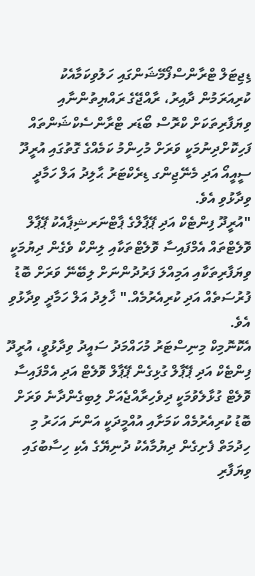ޑިޖިޓަލް ޓްރާންސްފޯމޭޝަންގައި ހަލުވިކަމާއެކު ކުރިއަރަމުން ދާއިރު، ރާއްޖޭގެ ރައްޔިތުންނާއި ވިޔަފާރިތަކަށް ކްރޮސް ބޯޑަރ ޓްރާންސެކްޝަންތައް ފަހިކޮށްދިނުމަކީ ވަރަށް މުހިންމު ކަމެއްގެ ގޮތުގައި އުރީދޫ ސީއީއޯ އަދި މެނޭޖިންގ ޑިރެކްޓަރު ޙާލިދު އަލް ހަމާދީ ވިދާޅުވި އެވެ.
"އުރީދޫ ފިންޓެކް އަދި ޕޭޕާލްގެ ޕާޓްނަރޝިޕާއެކު ޕޭޕާލް ވޮލެޓްތައް އެމްފައިސާ ވޮލެޓްތަކާއި ލިންކް ވެގެން ދިޔުމަކީ ވިޔަފާރިތަކާއި އަމިއްލަ ފަރުދުންނަށް ލިބޭނޭ ވަރަށް ބޮޑު ފުރުސަތެއް އަދި ކުރިއެރުމެއް." ޚާލިދު އަލް ހަމާދީ ވިދާޅުވި އެވެ.
އެކޮނޮމިކް މިނިސްޓަރު މުހައްމަދު ސައީދު ވިދާޅުވީ، އުރީދޫ ފިންޓެކް އަދި ޕޭޕާލް ގުޅިގެން ޕޭޕާލް ވޮލެޓް އަދި އެމްފައިސާ ވޮލެޓް ގުޅާލެވުމަކީ ދިވެހިރާއްޖެއަށް ލިބިގެންދާނެ ވަރަށް ބޮޑު ކުރިއެރުމެއް ކަމަށާއި އުއްމީދަކީ އަންނަ އަހަރު މި ހިދުމަތް ފެށިގެން ދިޔުމާއެކު ދުނިޔޭގެ އެކި ހިސާބުގައި ވިޔަފާރި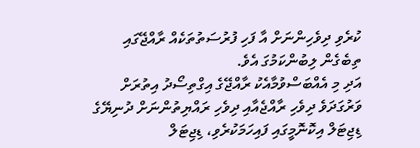ކުރެވި ދިވެހިންނަށް އާ ފަހި ފުރުސަތުތަކެއް ރާއްޖޭގައި ތިބެގެން ލިބުންކަމުގަ އެވެ.
އަދި މި އެއްބަސްވުމާއެކު ރާއްޖޭގެ އިގްތިސޯދު އިތުރަށް ވަރުގަދަވެ ދިވެހި ރާއްޖެއާއި ދިވެހި ރައްޔިތުންނަށް ދުނިޔޭގެ ޑިޖިޓަލް އިކޮނޮމީގައި ފައިހަމަކުރެވި، ޑިޖިޓަލް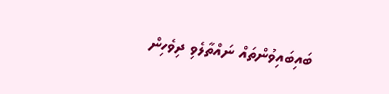ބައިބައިވުންތައް ނައްތާލެވި ދިވެހިން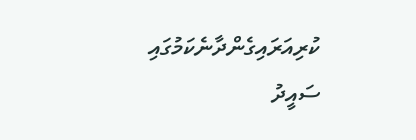ކުރިއަރައިގެންދާނެކަމުގައި ސައީދު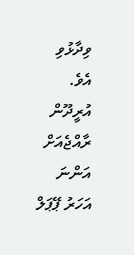ވިދާޅުވި އެވެ.
އުރީދޫން ރާއްޖެއަށް އަންނަ އަހަރު ޕޭޕަލް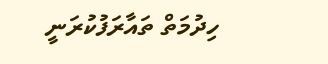ހިދުމަތް ތައާރަފުކުރަނީ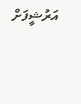އަރުޝީފަށް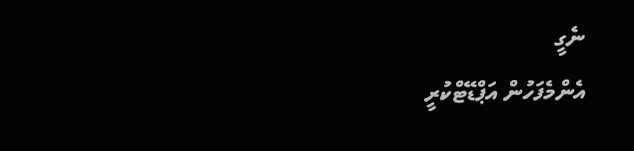ނެގީ
އެންމެފަހުން އަޕްޑޭޓްކުރީ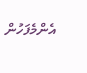އެންމެފަހުން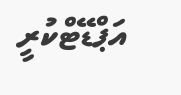އަޕްޑޭޓްކުރީ